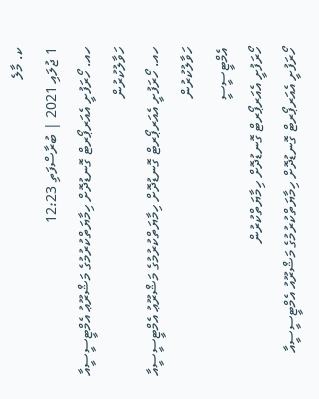ކ. މާލެ
1 ޖުލައި 2021 | ބުރާސްފަތި 12:23
ހއ. ހޯރަފުށީ އެއަރޕޯރޓް ގޮނޑުދޮށް ހިމާޔަތްކުރުމުގެ މަޝްރޫޢު އެމްޓީސީސީއާ ހަވާލުކުރުން
ހއ. ހޯރަފުށީ އެއަރޕޯރޓް ގޮނޑުދޮށް ހިމާޔަތްކުރުމުގެ މަޝްރޫޢު އެމްޓީސީސީއާ ހަވާލުކުރުން
އެމްޓީސީސީ
ހޯރަފުށީ އެއަރޕޯރޓް ގޮނޑުދޮށް ހިމާޔަތްކުރުން
ހޯރަފުށީ އެއަރޕޯރޓް ގޮނޑުދޮށް ހިމާޔަތްކުރުމުގެ މަޝްރޫއު އެމްޓީސީސީއާ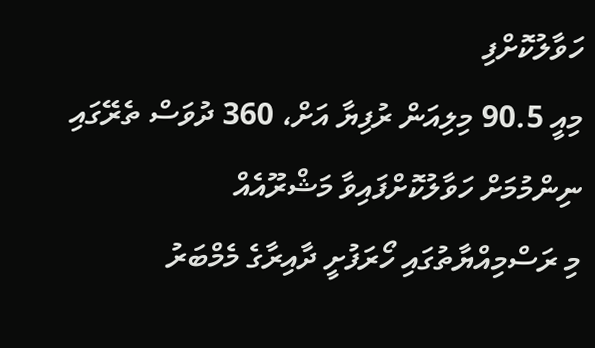ހަވާލުކޮށްފި
މިއީ 90.5 މިލިއަން ރުފިޔާ އަށް، 360 ދުވަސް ތެރޭގައި ނިންމުމަށް ހަވާލުކޮށްފައިވާ މަޝްރޫއެއް
މި ރަސްމިއްޔާތުގައި ހޯރަފުށީ ދާއިރާގެ މެމްބަރު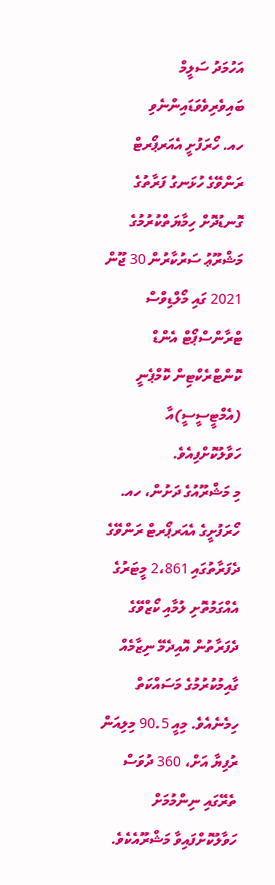އަހުމަދު ސަލީމް ބައިވެރިވެވަޑައިންނެވި
ހއ. ހޯރަފުށީ އެއަރޕޯރޓް ރަންވޭގެ ހުޅަނގު ފަރާތުގެ ގޮނޑުދޮށް ހިމާޔަތްކުރުމުގެ މަޝްރޫޢު ސަރުކާރުން 30 ޖޫން 2021 ގައި މޯލްޑިވްސް ޓްރާންސްޕޯޓް އެންޑް ކޮންޓްރެކްޓިން ކޮމްޕެނީ (އެމްޓީސީސީ)އާ ހަވާލުކޮށްފިއެވެ.
މި މަޝްރޫއުގެ ދަށުން، ހއ. ހޯރަފުށީގެ އެއަރޕޯރޓް ރަންވޭގެ ދެފަރާތުގައި 2،861 މީޓަރުގެ އެއްގަމުތޮށި ލުމާއި ކޯޒްވޭގެ ދެފަރާތުން އޮއިދެމޭ ނިޒާމެއް ގާއިމުކުރުމުގެ މަސައްކަތް ހިމެނެއެވެ. މިއީ 90.5 މިލިއަން ރުފިޔާ އަށް، 360 ދުވަސް ތެރޭގައި ނިންމުމަށް ހަވާލުކޮށްފައިވާ މަޝްރޫއެކެވެ.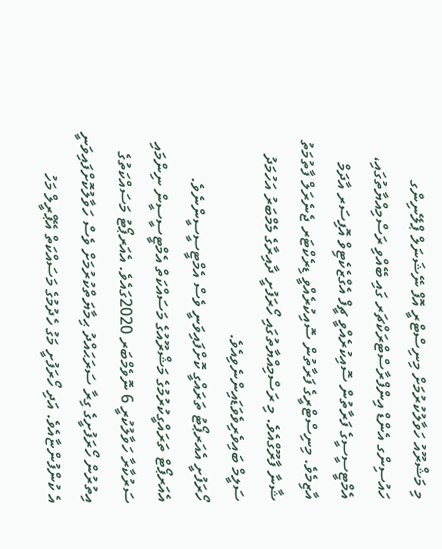މި މަޝްރޫއު ހަވާލުކުރުމަށް މިނިސްޓްރީ އޮފް ނޭޝަނަލް ޕްލޭނިންގ ހައުސިންގ އެންޑް އިންފްރާސްޓްރަކްޗަރ ގައި ބޭއްވި ރަސްމިއްޔާތުގައި، އެމްޓީސީސީގެ ފަރާތުން ސޮއިކުރެއްވީ ޗީފް އެގްޒެކެޓިވް އޮފިސަރ އާދަމް އާޒިމެވެ. މިނިސްޓްރީގެ ފަރާތުން ސޮއިކުރެއްވީ ޑިރެކްޓަރ ޖެނެރަލް ފާތުމަތު ޝާނާ ފާރޫގްއެވެ. މި ރަސްމިއްޔާތުގައި ހޯރަފުށީ ދާއިރާގެ މެމްބަރު އަހުމަދު ސަލީމް ބައިވެރިވެވަޑައިންނެވިއެވެ.
ހޯރަފުށީ އެއަރޕޯޓު ތަރައްގީ ކޮށްފައިވަނީ ވެސް އެމްޓީސީސީންނެވެ. އެއަރޕޯޓް ތަރައްގީކުރުމުގެ މަޝްރޫއުގެ މަސައްކަތް އެމްޓީސީސީން ނިންމައި ސަރުކާރާ ހަވާލުކުރީ 6 ނޮވެމްބަރ 2020ގައެވެ. އެއަރޕޯޓު މަސައްކަތުގެ އިތުރުން ހޯރަފުށީގެ ގިރާ ސަރަޙައްދު ޙިމާޔަތްކުރުމަށް ވެސް ހަވާލުކޮށްފައިވަނީ އެ ކުންފުންޏާއެވެ. އަދި ހޯރަފުށީ މަގު ހެދުމުގެ މަސައްކަތް އޭޕްރީލް މަހު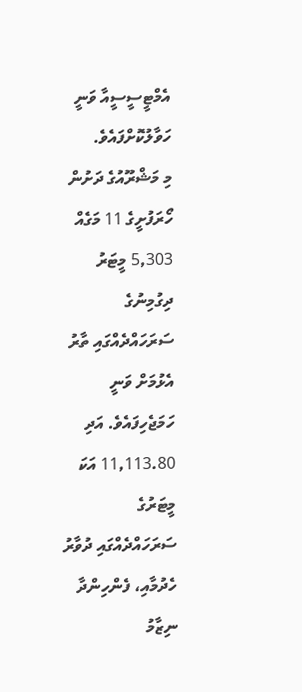އެމްޓީސީސީއާ ވަނީ ހަވާލުކޮށްފައެވެ.
މި މަޝްރޫއުގެ ދަށުން ހޯރަފުށީގެ 11 މަގެއް 5,303 މީޓަރު ދިގުމިނުގެ ސަރަހައްދެއްގައި ތާރު އެޅުމަށް ވަނީ ހަމަޖެހިފައެވެ. އަދި 11,113.80 އަކަ މީޓަރުގެ ސަރަހައްދެއްގައި ދުވާރު ހެދުމާއި، ފެންހިންދާ ނިޒާމު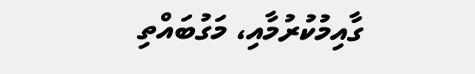ގާއިމުކުރުމާއި، މަގުބައްތި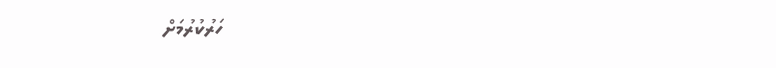ހަރުކުރުމަށް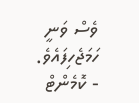ވެސް ވަނީ ހަމަޖެހިފައެވެ.
- ކޮމެންޓް